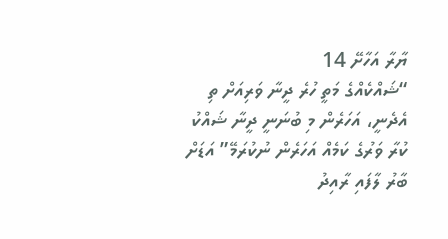ޔާރާ އަހާށޭ 14
“ޝައްކެއްގެ މަތީ ހުރެ ދީނާ ވަރިއަށް ތި އެދެނީ، އަހަރެން މި ބުނަނީ ދީނާ ޝައްކު ކުރާ ވަރުގެ ކަމެއް އަހަރެން ނުކުރަމޭ” އަޑަށް ބާރު ލާފައި ރާއިދު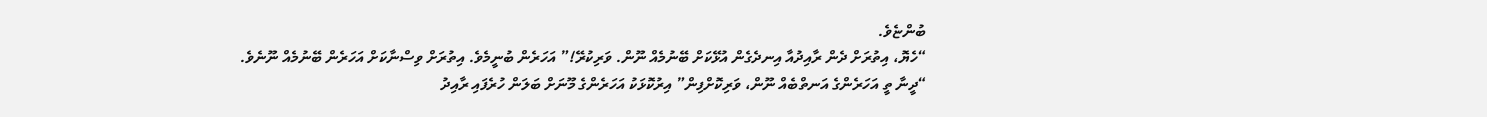ބުންޏެވެ.
“ހެޔޮ، އިތުރަށް ދެން ރާއިދުއާ އިނދެގެން އުޅޭކަށް ބޭނުމެއް ނޫން. ވަރިކުރޭ!” އަހަރެން ބުނީމެވެ. އިތުރަށް ވިސްނާކަށް އަހަރެން ބޭނުމެއް ނޫނެވެ.
“ދީނާ ތީ އަހަރެންގެ އަނތްބެއް ނޫން، ވަރިކޮށްފިން” އިރުކޮޅަކު އަހަރެންގެ މޫނަށް ބަލަން ހުރެފައި ރާއިދު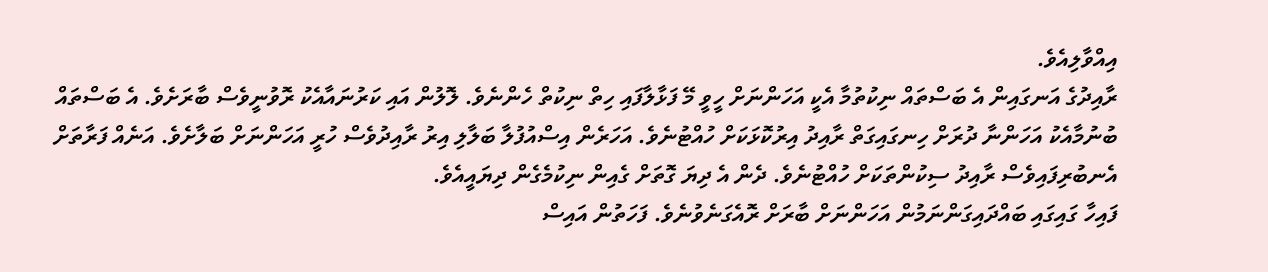އިއްވާލިއެވެ.
ރާއިދުގެ އަނގައިން އެ ބަސްތައް ނިކުތުމާ އެކީ އަހަންނަށް ހީވީ މޭ ފަޅާލާފައި ހިތް ނިކުތް ހެންނެވެ. ލޮލުން އައި ކަރުނައާއެކު ރޮވުނީވެސް ބާރަށެވެ. އެ ބަސްތައް ބުނުމާއެކު އަހަންނާ ދުރަށް ހިނގައިގަތް ރާއިދު އިރުކޮޅަކަށް ހުއްޓުނެވެ. އަހަރެން އިސްއުފުލާ ބަލާލި އިރު ރާއިދުވެސް ހުރީ އަހަންނަށް ބަލާށެވެ. އަނެއް ފަރާތަށް އެނބުރިފައިވެސް ރާއިދު ސިކުންތަކަށް ހުއްޓުނެވެ. ދެން އެ ދިޔަ ގޮތަށް ގެއިން ނިކުމެގެން ދިޔައީއެވެ.
ފައިހާ ގައިގައި ބައްދައިގަންނަމުން އަހަންނަށް ބާރަށް ރޮއެގަނެވުނެވެ. ފަހަތުން އައިސް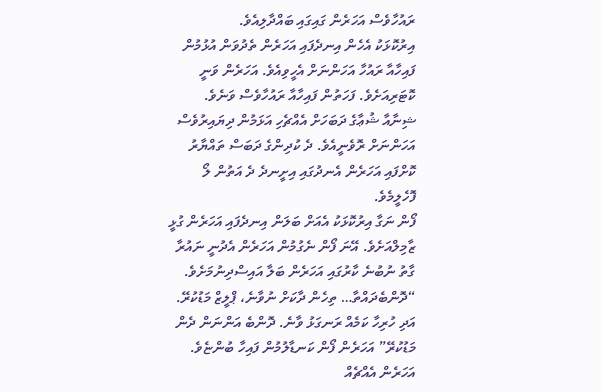ރައުހާވެސް އަހަރެން ގައިގައި ބައްދާލިއެވެ.
އިރުކޮޅަކު އެހެން އިނދެފައި އަހަރެން ތެދުވަން އުޅުމުން ފައިހާއާ ރައުހާ އަހަންނަށް އެހީވިއެވެ. އަހަރެން ވަނީ ކޮޓަރިއަށެވެ. ފަހަތުން ފައިހާއާ ރައުހާވެސް ވަނެވެ. ޝިނާއާ ޝުޢާގެ ދަބަހަށް އެއްޗެހި އަޅަމުން ދިޔައިރުވެސް އަހަންނަށް ރޮވެނީއެވެ. ދެ ކުދިންގެ ދަބަސް ތައްޔާރު ކޮށްފައި އަހަރެން އެނދުގައި އިށީނދެ ދެ އަތުން ލޯ ފޮހެލީމެވެ.
ފޯން ނަގާ އިރުކޮޅަކު އެއަށް ބަލަން އިނދެފައި އަހަރެން ގުޅީ ޒާމިލްއަށެވެ. އޭނަ ފޯން ނެގުމުން އަހަރެން އެދުނީ ނައުރާ ގާތު ނުބުނެ ކާރުގައި އަހަރެން ބަލާ އައިސްދިނުމަށެވެ.
“ދޮންބެދައްތާ… ތިހެން ދާކަށް ނުވާނެ، ޕްލީޒް މަޑުކުރޭ. އަދި ހުރިހާ ކަމެއް ރަނގަޅު ވާނެ. ދޮންބެ އަންނަން ދެން މަޑުކުރޭ” އަހަރެން ފޯން ކަނޑާލުމުން ފައިހާ ބުންޏެވެ.
އަހަރެން އެއްޗެއް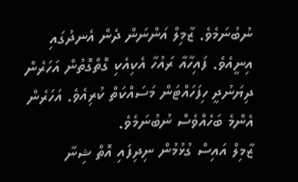ނުބުނަމެވެ. ޒާމިލް އަންނަން ދެން އެނދުގައި އިނީއެވެ. ފައިހާއާ ރައުހާ އެކިއެކި ގޮތްގޮތުން އަހަރެން ދިޔަނުދީ ހިފަހައްޓަން މަސައްކަތް ކުރިއެވެ. އަހަރެން އެންމެ ބަހެއްވެސް ނުބުނަމެވެ.
ޒާމިލް އައިސް ގުޅުމުން ނިދިފައި އޮތް ޝިނާ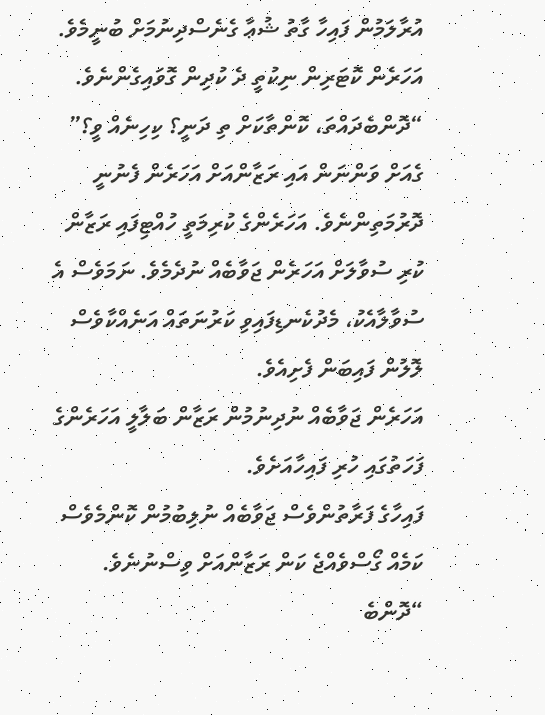އުރާލަމުން ފައިހާ ގާތު ޝުޢާ ގެނެސްދިނުމަށް ބުނީމެވެ. އަހަރެން ކޮޓަރިން ނިކުތީ ދެ ކުދިން ގޮވައިގެންނެވެ.
“ދޮންބެދައްތަ، ކޮންތާކަށް ތި ދަނީ؟ ކިހިނެއް ވީ؟” ގެއަށް ވަންނަން އައި ރަޒާންއަށް އަހަރެން ފެނުނީ ދޮރުމަތިންނެވެ. އަހަރެންގެ ކުރިމަތީ ހުއްޓިފައި ރަޒާން ކުރި ސުވާލަށް އަހަރެން ޖަވާބެއް ނުދެމެވެ. ނަމަވެސް އެ ސުވާލާއެކު، މެދުކެނޑިފައިވި ކަރުނަތައް އަނެއްކާވެސް ލޮލުން ފައިބަން ފެށިއެވެ.
އަހަރެން ޖަވާބެއް ނުދިނުމުން ރަޒާން ބަލާލީ އަހަރެންގެ ފަހަތުގައި ހުރި ފައިހާއަށެވެ.
ފައިހާގެ ފަރާތުންވެސް ޖަވާބެއް ނުލިބުމުން ކޮންމެވެސް ކަމެއް ގޯސްވެއްޖެ ކަން ރަޒާންއަށް ވިސްނުނެވެ.
“ދޮންބެ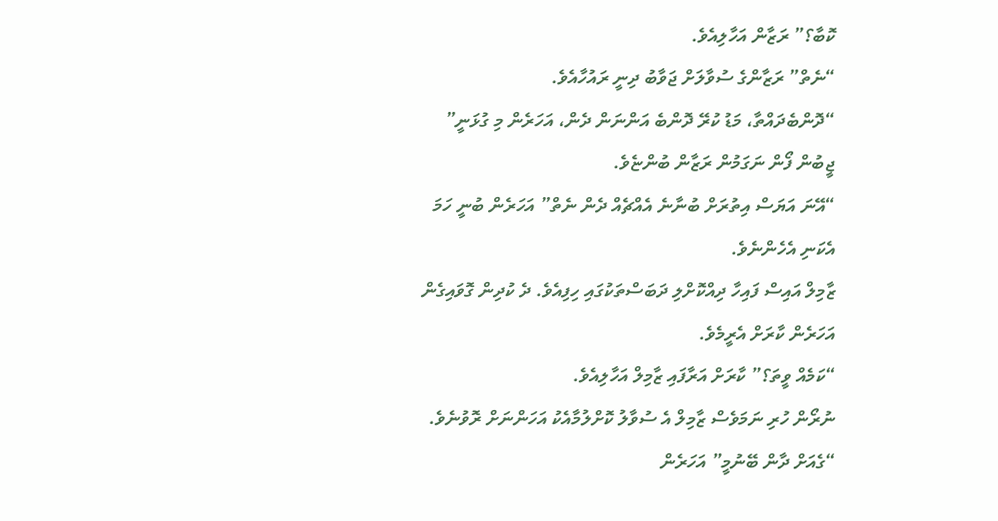ކޮބާ؟” ރަޒާން އަހާލިއެވެ.
“ނެތް” ރަޒާންގެ ސުވާލަށް ޖަވާބު ދިނީ ރައުހާއެވެ.
“ދޮންބެދައްތާ، މަޑު ކުރޭ ދޮންބެ އަންނަން ދެން، އަހަރެން މި ގުޅަނީ” ޖީބުން ފޯން ނަގަމުން ރަޒާން ބުންޏެވެ.
“އޭނަ އަޔަސް އިތުރަށް ބުނާނެ އެއްޗެއް ދެން ނެތް” އަހަރެން ބުނީ ހަމަ އެކަނި އެހެންނެވެ.
ޒާމިލް އައިސް ފައިހާ ދިއްކޮށްލި ދަބަސްތަކުގައި ހިފިއެވެ. ދެ ކުދިން ގޮވައިގެން އަހަރެން ކާރަށް އެރީމެވެ.
“ކަމެއް ވީތަ؟” ކާރަށް އަރާފައި ޒާމިލް އަހާލިއެވެ.
ނުރޯން ހުރި ނަމަވެސް ޒާމިލް އެ ސުވާލު ކޮށްލުމާއެކު އަހަންނަށް ރޮވުނެވެ.
“ގެއަށް ދާން ބޭނުމީ” އަހަރެން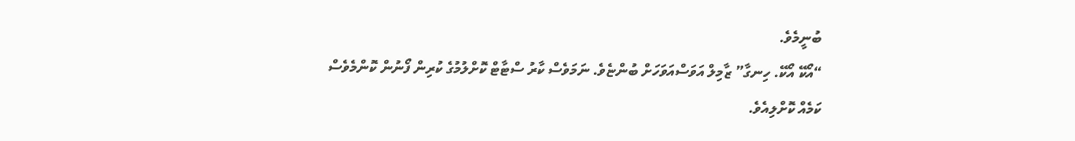ބުނީމެވެ.
“އޯކޭ އޯކޭ. ހިނގާ” ޒާމިލް އަވަސްއަވަހަށް ބުންޏެވެ. ނަމަވެސް ކާރު ސްޓާޓް ކޮށްލުމުގެ ކުރިން ފޯނުން ކޮންމެވެސް ކަމެއް ކޮށްލިއެވެ.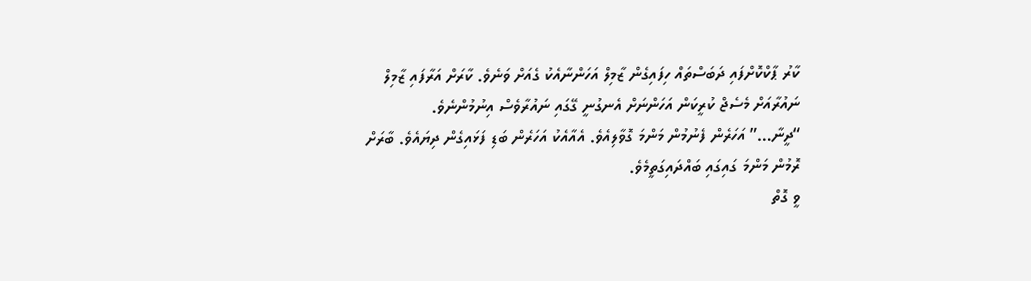ކާރު ޕާކްކޮށްފައި ދަބަސްތައް ހިފައިގެން ޒާމިލް އަހަންނާއެކު ގެއަށް ވަނެވެ. ކާރަށް އަރާފައި ޒާމިލް ނައުރާއަށް މެސެޖް ކުރީކަން އަހަންނަށް އެނގުނީ ގޭގައި ނައުރާވެސް އިނުމުންނެވެ.
“ދީނާ…” އަހަރެން ފެނުމުން މަންމަ ގޮވާލިއެވެ. އެއާއެކު އަހަރެން ބަޑި ފަޅައިގެން ދިޔައެވެ. ބާރަށް ރޮމުން މަންމަ ގައިގައި ބައްދައިގަތީމެވެ.
ވީ ގޮތް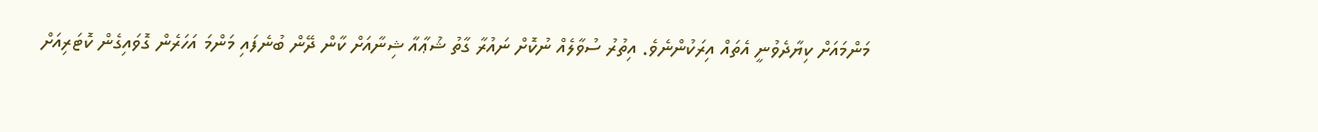މަންމައަށް ކިޔާދެވުނީ އެތައް އިރަކުންނެވެ. އިތުރު ސުވާލެއް ނުކޮށް ނައުރާ ގާތު ޝުޢާއާ ޝިނާއަށް ކާން ދޭން ބުނެފައި މަންމަ އަހަރެން ގޮވައިގެން ކޮޓަރިއަށް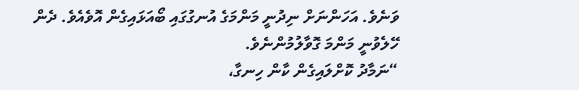ވަނެވެ. އަހަންނަށް ނިދުނީ މަންމަގެ އުނގުގައި ބޯއަޅައިގެން އޮވެއެވެ. ދެން ހޭލެވުނީ މަންމަ ގޮވާލުމުންނެވެ.
“ނަމާދު ކޮށްލައިގެން ކާން ހިނގާ،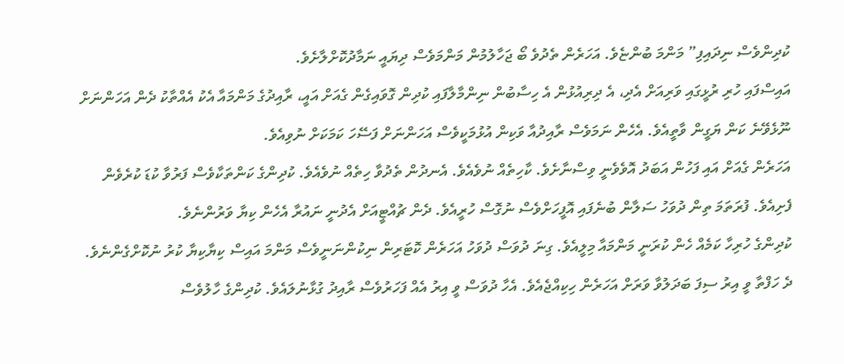ކުދިންވެސް ނިދައިފި” މަންމަ ބުންޏެވެ. އަހަރެން ތެދުވެ ބޯ ޖަހާލުމުން މަންމަވެސް ދިޔައީ ނަމާދުކޮށްލާށެވެ.
އައިސްފައި ހުރި ރުޅީގައި ވަރިއަށް އެދި، އެ ދިރިއުޅުން އެ ހިސާބުން ނިންމާލާފައި ކުދިން ގޮވައިގެން ގެއަށް އައީ، ރާއިދުގެ މަންމައާ އެކު އެއްތާކު ދެން އަހަންނަށް ނޫޅެވޭނެ ކަން ޔަގީން ވާތީއެވެ. އެހެން ނަމަވެސް ރާއިދުއާ ވަކިން އުޅުމަކީވެސް އަހަންނަށް ފަސޭހަ ކަމަކަށް ނުވިއެވެ.
އަހަރެން ގެއަށް އައި ފަހުން އަބަދު އޮވެވެނީ ވިސްނާށެވެ. ކާހިތެއް ނުވެއެވެ. އެނދުން ތެދުވާ ހިތެއް ނުވެއެވެ. ކުދިންގެ ކަންތަކާވެސް ފަރުވާ ކުޑަ ކުރެވެން ފެށިއެވެ. ފުރަތަމަ ތިން ދުވަހު ސަލާން ބުނެފައި އޮފީހަށްވެސް ނުގޮސް ހުރީއެވެ. ދެން ޗުއްޓީއަށް އެދުނީ ނައުރާ އެހެން ކިޔާ ވަރުންނެވެ.
ކުދިންގެ ހުރިހާ ކަމެއް ހެން ކުރަނީ މަންމައާ މިލީއެވެ. ގިނަ ދުވަސް ދުވަހު އަހަރެން ކޮޓަރިން ނިކުންނަނީވެސް މަންމަ އައިސް ކިޔާކިޔާ ކުރު ނުކޮށްގެންނެވެ. ދެ ހަފްތާ ވީ އިރު ސިފަ ބަދަލުވާ ވަރަށް އަހަރެން ހިކިއްޖެއެވެ. އެހާ ދުވަސް ވީ އިރު އެއް ފަހަރުވެސް ރާއިދު ގުޅާނުލައެވެ. ކުދިންގެ ހާލުވެސް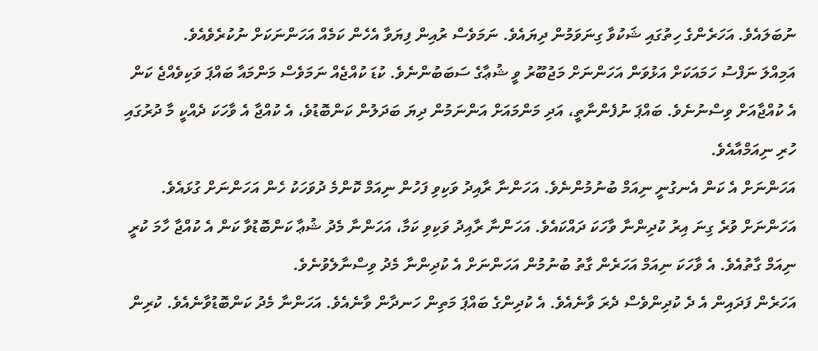ނުބަލައެވެ. އަހަރެންގެ ހިތުގައި ޝަކުވާ ގިނަވަމުން ދިޔައެވެ. ނަމަވެސް ރުއިން ފިޔަވާ އެހެން ކަމެއް އަހަންނަކަށް ނުކުރެވެއެވެ.
އަމިއްލަ ނަފްސު ހަމައަކަށް އަޅުވަން އަހަންނަށް މަޖުބޫރު ވީ ޝުޢާގެ ސަބަބުންނެވެ. ކުޑަ ކުއްޖެއް ނަމަވެސް މަންމައާ ބައްޕަ ވަކިވެއްޖެ ކަން އެ ކުއްޖާއަށް ވިސްނުނެވެ. ބައްޕަ ނުފެންނާތީ، އަދި މަންމައަށް އަންނަމުން ދިޔަ ބަދަލުން ކަންބޮޑުވެ، އެ ކުއްޖާ އެ ވާހަކަ ދެއްކީ މާ ދުރުގައި ހުރި ނިއަމްއާއެވެ.
އަހަންނަށް އެ ކަން އެނގުނީ ނިއަމް ބުނުމުންނެވެ. އަހަންނާ ރާއިދު ވަކިވި ފަހުން ނިއަމް ކޮންމެ ދުވަހަކު ހެން އަހަންނަށް ގުޅައެވެ. އަހަންނަށް ވުރެ ގިނަ އިރު ކުދިންނާ ވާހަކަ ދައްކައެވެ. އަހަންނާ ރާއިދު ވަކިވި ކަމާ، އަހަންނާ މެދު ޝުޢާ ކަންބޮޑުވާ ކަން އެ ކުއްޖާ ހާމަ ކުރީ ނިއަމް ގާތުއެވެ. އެ ވާހަކަ ނިއަމް އަހަރެން ގާތު ބުނުމުން އަހަންނަށް އެ ކުދިންނާ މެދު ވިސްނާލެވުނެވެ.
އަހަރެން ފަދައިން އެ ދެ ކުދިންވެސް ދެރަ ވާނެއެވެ. އެ ކުދިންގެ ބައްޕަ މަތިން ހަނދާން ވާނެއެވެ. އަހަންނާ މެދު ކަންބޮޑުވާނެއެވެ. ކުރިން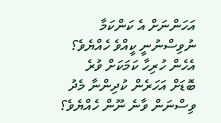އަހަންނަށް އެ ކަންކަމާ ނުވިސްނުނީ ކީއްވެ ހެއްޔެވެ؟ އެހެން ހުރިހާ ކަމަކަށް ވުރެ ބޮޑަށް އަހަރެން ކުދިންނާ މެދު ވިސްނަން ވާނެ ނޫން ހެއްޔެވެ؟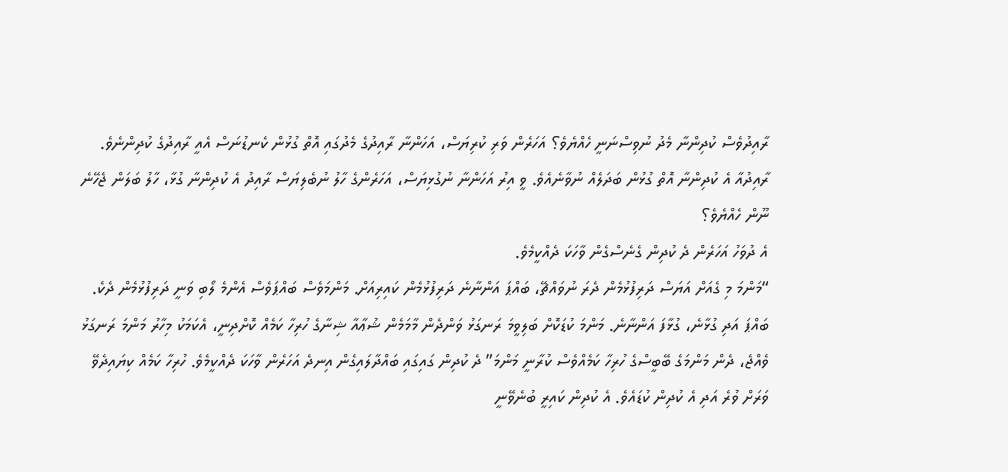ރާއިދުވެސް ކުދިންނާ މެދު ނުވިސްނަނީ ހެއްޔެވެ؟ އަހަރެން ވަރި ކުރިޔަސް، އަހަންނާ ރާއިދުގެ މެދުގައި އޮތް ގުޅުން ކެނޑުނަސް އެއީ ރާއިދުގެ ކުދިންނެވެ. ރާއިދުއާ އެ ކުދިންނާ އޮތް ގުޅުން ބަދަލެއް ނުވާނެއެވެ. ވީ އިރު އަހަންނާ ނުގުޅިޔަސް، އަހަރެންގެ ހާލު ނުބެލިޔަސް ރާއިދު އެ ކުދިންނާ ގުޅާ، ހާލު ބަލަން ޖެހޭނެ ނޫން ހެއްޔެވެ؟
އެ ދުވަހު އަހަރެން ދެ ކުދިން ގެނެސްގެން ވާހަކަ ދެއްކީމެވެ.
“މަންމަ މި ގެއަށް އަޔަސް ދަރިފުޅުމެން ދެރަ ނުވައްޗޭ، ބައްޕަ އަންނާނެ ދަރިފުޅުމެން ކައިރިއަށް. މަންމަވެސް ބައްޕަވެސް އެންމެ ލޯބި ވަނީ ދަރިފުޅުމެން ދެކެ. ބައްޕަ އަދި ގުޅާނެ، ގުޅާފަ އަންނާނެ. މަންމަ ކުޑަކޮށް ބަލިވީމަ ރަނގަޅު ވަންދެން މާމަމެން ޝުޢާއާ ޝިނާގެ ހުރިހާ ކަމެއް ކޮށްދިނީ، އެކަމަކު މިހާރު މަންމަ ރަނގަޅު ވެއްޖެ، ދެން މަންމަގެ ބޭބީސްގެ ހުރިހާ ކަމެއްވެސް ކުރާނީ މަންމަ” ދެ ކުދިން ގައިގައި ބައްދާލައިގެން އިނދެ އަހަރެން ވާހަކަ ދެއްކީމެވެ. ހުރިހާ ކަމެއް ކިޔައިދެވޭ ވަރަށް ވުރެ އަދި އެ ކުދިން ކުޑައެވެ. އެ ކުދިން ކައިރީ ބުނެވޭނީ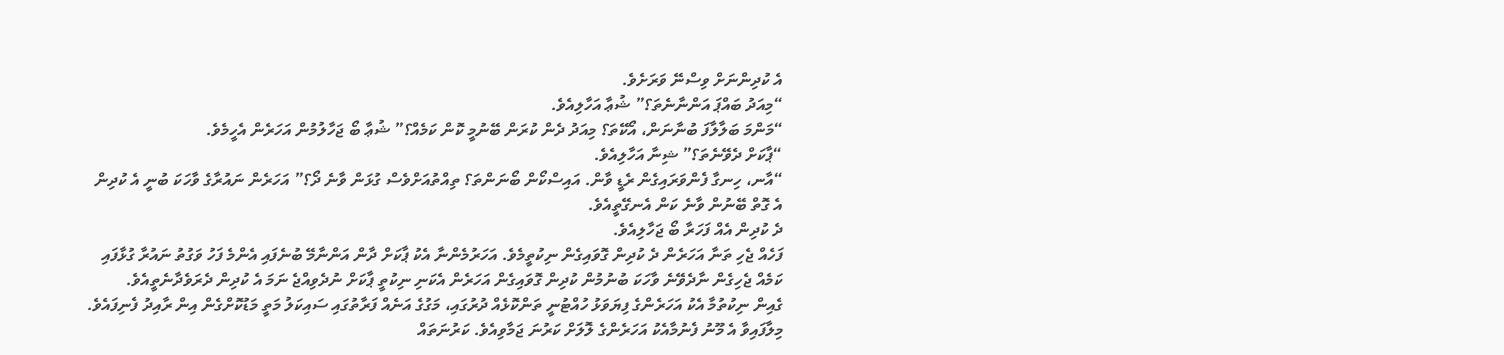އެ ކުދިންނަށް ވިސްނޭ ވަރަށެވެ.
“މިއަދު ބައްޕަ އަންނާނެތަ؟” ޝުޢާ އަހާލިއެވެ.
“މަންމަ ބަލާލާފަ ބުނާނަން، އޯކޭތަ؟ މިއަދު ދެން ކުރަން ބޭނުމީ ކޮން ކަމެއް؟” ޝުޢާ ބޯ ޖަހާލުމުން އަހަރެން އެހީމެވެ.
“ޕާކަށް ދެވޭނެތަ؟” ޝިނާ އަހާލިއެވެ.
“އާނ، ހިނގާ ފެންވަރައިގެން ރެޑީ ވާން. އައިސްކޯން ބޯނަންތަ؟ ތިއްތުއަށްވެސް ގުޅަން ވާނެ ދޯ؟” އަހަރެން ނައުރާގެ ވާހަކަ ބުނީ އެ ކުދިން އެ ގޮތް ބޭނުން ވާނެ ކަން އެނގޭތީއެވެ.
ދެ ކުދިން އެއް ފަހަރާ ބޯ ޖަހާލިއެވެ.
ފަހެއް ޖެހި ތަނާ އަހަރެން ދެ ކުދިން ގޮވައިގެން ނިކުތީމެވެ. އަހަރުމެންނާ އެކު ޕާކަށް ދާން އަންނާމޭ ބުނެފައި އެންމެ ފަހު ވަގުތު ނައުރާ ގުޅާފައި ކަމެއް ޖެހިގެން ނާދެވޭނެ ވާހަކަ ބުނުމުން ކުދިން ގޮވައިގެން އަހަރެން އެކަނި ނިކުތީ ޕާކަށް ނުދެވިއްޖެ ނަމަ އެ ކުދިން ދެރަވެދާނެތީއެވެ.
ގެއިން ނިކުތުމާ އެކު އަހަރެންގެ ފިޔަވަޅު ހުއްޓުނީ ތަންކޮޅެއް ދުރުގައި، މަގުގެ އަނެއް ފަރާތުގައި ސައިކަލު މަތީ މަޑުކޮށްގެން އިން ރާއިދު ފެނިފައެވެ. މިލާފައިވާ އެ މޫނު ފެނުމާއެކު އަހަރެންގެ ލޮލަށް ކަރުނަ ޖަމާވިއެވެ. ކަރުނަތައް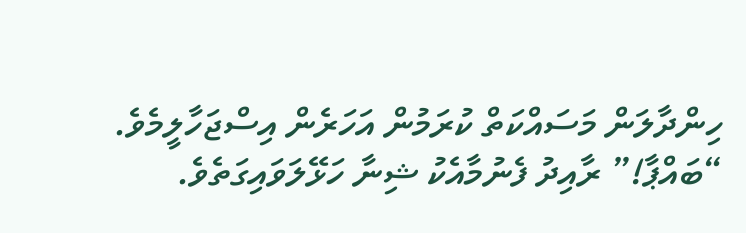ހިންދާލަން މަސައްކަތް ކުރަމުން އަހަރެން އިސްޖަހާލީމެވެ.
“ބައްޕާ!” ރާއިދު ފެނުމާއެކު ޝިނާ ހަޅޭލަވައިގަތެވެ.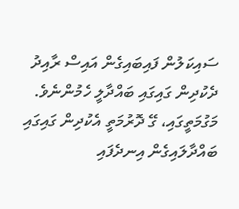ސައިކަލުން ފައިބައިގެން އައިސް ރާއިދު ދެކުދިން ގައިގައި ބައްދާލީ ހެމުންނެވެ. މަގުމަތީގައި، ގޭ ދޮރުމަތީ އެކުދިން ގައިގައި ބައްދާލައިގެން އިނދެފައި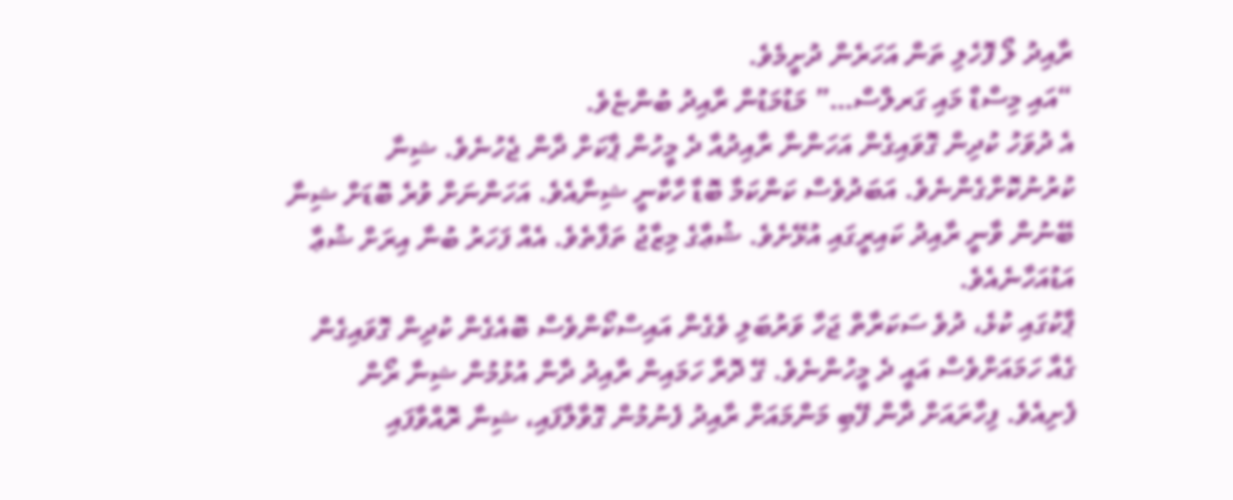ރާއިދު ލޯ ފޮހެލި ތަން އަހަރެން ދުށީމެވެ.
“އައި މިސްޑް މައި ގަރލްސް…” މަޑުމަޑުން ރާއިދު ބުންޏެވެ.
އެ ދުވަހު ކުދިން ގޮވައިގެން އަހަންނާ ރާއިދުއާ ދެ މީހުން ޕާކަށް ދާން ޖެހުނެވެ. ޝިނާ ކުރުނުކޮށްގެންނެވެ. އަބަދުވެސް ކަންކަމާ ބޮޑާ ހާކާނީ ޝިނާއެވެ. އަހަންނަށް ވުރެ ބޮޑަށް ޝިނާ ބޭނުން ވާނީ ރާއިދު ކައިރީގައި އުޅޭށެވެ. ޝުޢާގެ މިޒާޖު ތަފާތެވެ. އެއް ފަހަރު ބުނާ އިރަށް ޝުޢާ އަޑުއަހާނެއެވެ.
ޕާކުގައި ކުޅެ، ދުވެ ސަކަރާތް ޖަހާ ވަރުބަލި ވެގެން އައިސްކޯންވެސް ބޮއެގެން ކުދިން ގޮވައިގެން ގެއާ ހަމައަށްވެސް އައީ ދެ މީހުންނެވެ. ގޭ ދޮރާ ހަމައިން ރާއިދު ދާން އުޅުމުން ޝިނާ ރޯން ފެށިއެވެ. ފިހާރައަށް ދާން ފޭބި މަންމައަށް ރާއިދު ފެނުމުން ގޮވާލާފައި، ޝިނާ ރޮއްވާފައި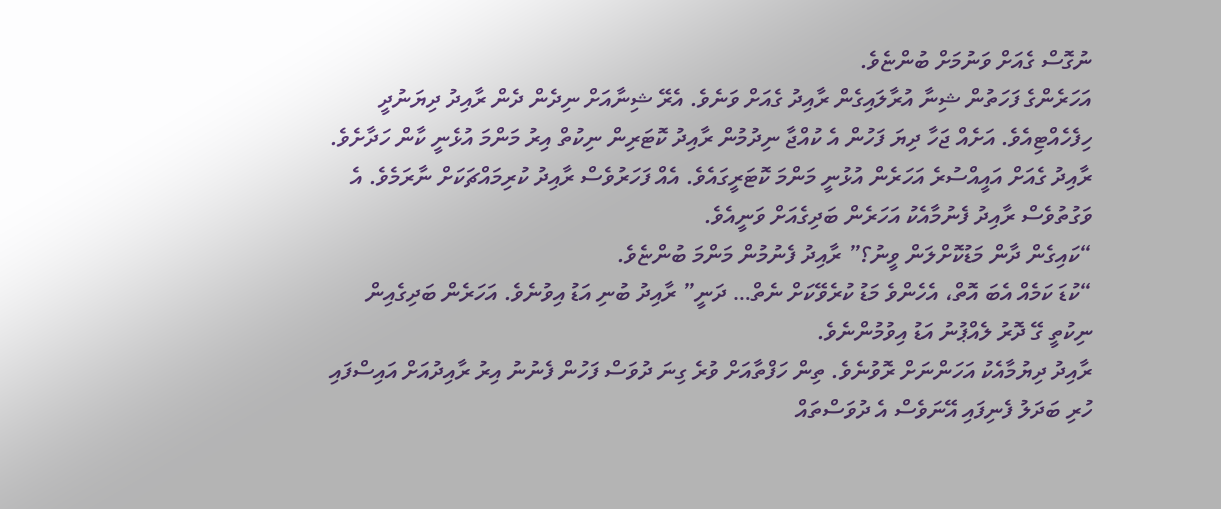ނުގޮސް ގެއަށް ވަނުމަށް ބުންޏެވެ.
އަހަރެންގެ ފަހަތުން ޝިނާ އުރާލައިގެން ރާއިދު ގެއަށް ވަނެވެ. އެރޭ ޝިނާއަށް ނިދެން ދެން ރާއިދު ދިޔަނުދީ ހިފެހެއްޓިއެވެ. އަށެއް ޖަހާ ދިޔަ ފަހުން އެ ކުއްޖާ ނިދުމުން ރާއިދު ކޮޓަރިން ނިކުތް އިރު މަންމަ އުޅެނީ ކާން ހަދާށެވެ. ރާއިދު ގެއަށް އައީއްސުރެ އަހަރެން އުޅުނީ މަންމަ ކޮޓަރީގައެވެ. އެއް ފަހަރުވެސް ރާއިދު ކުރިމައްޗަކަށް ނާރަމެވެ. އެ ވަގުތުވެސް ރާއިދު ފެނުމާއެކު އަހަރެން ބަދިގެއަށް ވަނީއެވެ.
“ކައިގެން ދާން މަޑުކޮށްލަން ވީނު؟” ރާއިދު ފެނުމުން މަންމަ ބުންޏެވެ.
“ކުޑަ ކަމެއް އެބަ އޮތް، އެހެންވެ މަޑު ކުރެވޭކަށް ނެތް… ދަނީ” ރާއިދު ބުނި އަޑު އިވުނެވެ. އަހަރެން ބަދިގެއިން ނިކުތީ ގޭ ދޮރު ލެއްޕުނު އަޑު އިވުމުންނެވެ.
ރާއިދު ދިޔުމާއެކު އަހަންނަށް ރޮވުނެވެ. ތިން ހަފްތާއަށް ވުރެ ގިނަ ދުވަސް ފަހުން ފެނުނު އިރު ރާއިދުއަށް އައިސްފައި ހުރި ބަދަލު ފެނިފައި އޭނަވެސް އެ ދުވަސްތައް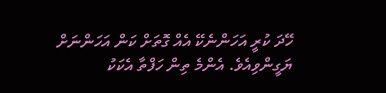ހޭދަ ކުރީ އަހަންނެކޭ އެއް ގޮތަށް ކަން އަހަންނަށް ޔަގީންވިއެވެ. އެންމެ ތިން ހަފްތާ އެކަކު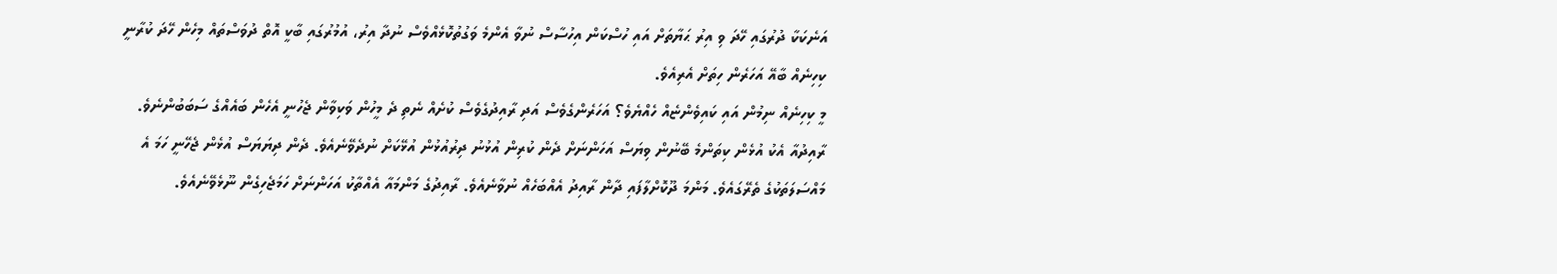އަނެކަކާ ދުރުގައި ހޭދަ ވި އިރު ޙަޔާތަށް އައި ހުސްކަން އިހުސާސް ނުވާ އެންމެ ވަގުތުކޮޅެއްވެސް ނުދާ އިރު، އުމުރުގައި ބާކީ އޮތް ދުވަސްތައް މިހެން ހޭދަ ކުރާނީ ކިހިނެއް ބާއޭ އަހަރެން ހިތަށް އެރިއެވެ.
މީ ކިހިނެއް ނިމުން އައި ކައިވެންޏެއް ހެއްޔެވެ؟ އަހަރެންގެވެސް އަދި ރާއިދުގެވެސް ކުށެއް ނެތި ދެ މީހުން ވަކިވާން ޖެހުނީ އެހެން ބައެއްގެ ސަބަބުންނެވެ. ރާއިދުއާ އެކު އުޅެން ކިތަންމެ ބޭނުން ވިޔަސް އަހަންނަށް ދެން ކުރިން އުޅުނު ދިރުއުޅުން އުޅޭކަށް ނުދެވޭނެއެވެ. ދެން ދިޔަޔަސް އުޅެން ޖެހޭނީ ހަމަ އެ މައްސަލަތަކުގެ ތެރޭގައެވެ. މަންމަ ދޫކޮށްލާފައި ދާން ރާއިދު އެއްބަހެއް ނުވާނެއެވެ. ރާއިދުގެ މަންމައާ އެއްތާކު އަހަންނަށް ހަމަޖެހިގެން ނޫޅެވޭނެއެވެ.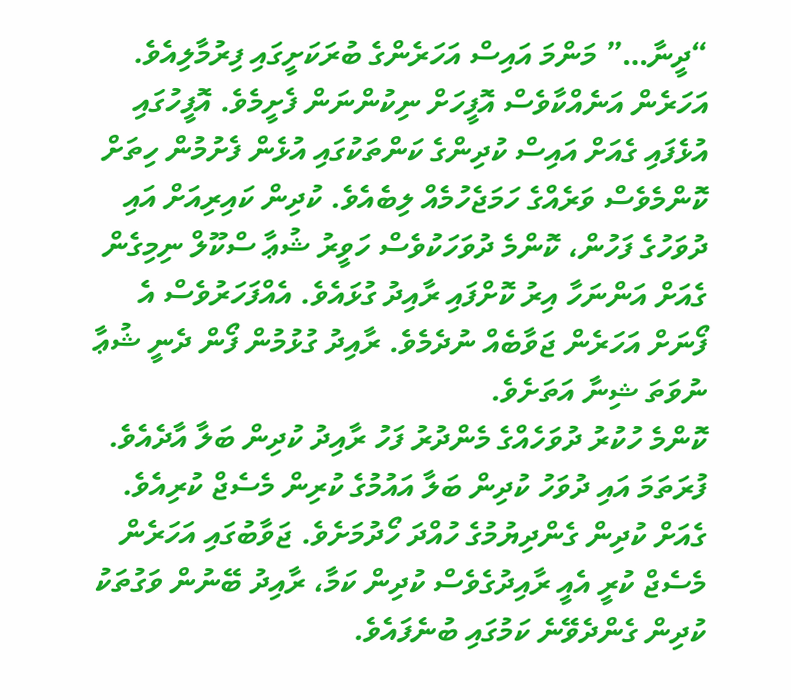“ދީނާ…” މަންމަ އައިސް އަހަރެންގެ ބުރަކަށީގައި ފިރުމާލިއެވެ.
އަހަރެން އަނެއްކާވެސް އޮފީހަށް ނިކުންނަން ފެށީމެވެ. އޮފީހުގައި އުޅެފައި ގެއަށް އައިސް ކުދިންގެ ކަންތަކުގައި އުޅެން ފެށުމުން ހިތަށް ކޮންމެވެސް ވަރެއްގެ ހަމަޖެހުމެއް ލިބެއެވެ. ކުދިން ކައިރިއަށް އައި ދުވަހުގެ ފަހުން، ކޮންމެ ދުވަހަކުވެސް ހަވީރު ޝުޢާ ސްކޫލް ނިމިގެން ގެއަށް އަންނަހާ އިރު ކޮށްފައި ރާއިދު ގުޅައެވެ. އެއްފަހަރުވެސް އެ ފޯނަށް އަހަރެން ޖަވާބެއް ނުދެމެވެ. ރާއިދު ގުޅުމުން ފޯން ދެނީ ޝުޢާ ނުވަތަ ޝިނާ އަތަށެވެ.
ކޮންމެ ހުކުރު ދުވަހެއްގެ މެންދުރު ފަހު ރާއިދު ކުދިން ބަލާ އާދެއެވެ. ފުރަތަމަ އައި ދުވަހު ކުދިން ބަލާ އައުމުގެ ކުރިން މެސެޖް ކުރިއެވެ. ގެއަށް ކުދިން ގެންދިޔުމުގެ ހުއްދަ ހޯދުމަށެވެ. ޖަވާބުގައި އަހަރެން މެސެޖް ކުރީ އެއީ ރާއިދުގެވެސް ކުދިން ކަމާ، ރާއިދު ބޭނުން ވަގުތަކު ކުދިން ގެންދެވޭނެ ކަމުގައި ބުނެފައެވެ.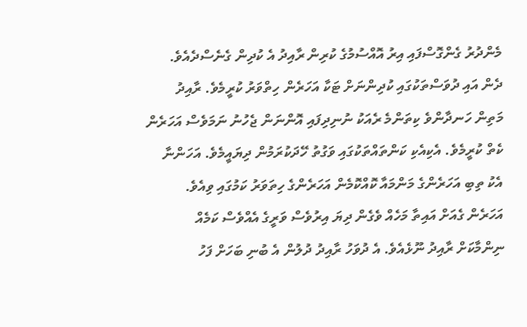މެންދުރު ގެންގޮސްފައި އިރު އޮއްސުމުގެ ކުރިން ރާއިދު އެ ކުދިން ގެނެސްދެއެވެ.
ދެން އައި ދުވަސްތަކުގައި ކުދިންނަށް ޓަކާ އަހަރެން ހިތްވަރު ކުރީމެވެ. ރާއިދު މަތިން ހަނދާންވެ ކިތަންމެ ރެއަކު ނުނިދިފައި އޮންނަން ޖެހުނު ނަމަވެސް އަހަރެން ކެތް ކުރީމެވެ. އެކިއެކި ކަންތައްތަކުގައި ވަގުތު ހޭދަކުރަމުން ދިޔައީމެވެ. އަހަންނާ އެކު ތިބި އަހަރެންގެ މަންމައާ ކޮއްކޮމެން އަހަރެންގެ ހިތަވަރު ކަމުގައި ވިއެވެ.
އަހަރެން ގެއަށް އައިތާ މަހެއް ވެގެން ދިޔަ އިރުވެސް ވަރީގެ އެއްވެސް ކަމެއް ނިންމާކަށް ރާއިދު ނޫޅެއެވެ. އެ ދުވަހު ރާއިދު ދުލުން އެ ބުނި ބަހަށް ފަހު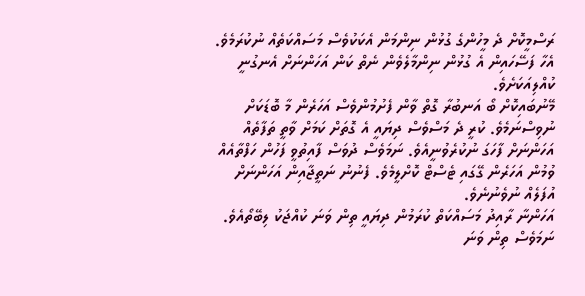ރަސްމީކޮށް ދެ މީހުންގެ ގުޅުން ނިންމަން އެކަކުވެސް މަސައްކަތެއް ނުކުރަމެވެ. އެހާ ފަސޭހައިން އެ ގުޅުން ނިންމާލެވެން ނެތް ކަން އަހަންނަށް އެނގުނީ ކުއްލިއަކަށެވެ.
މޭނުބައިކޮށް ބޯ އަނބުރާ ގޮތް ވާން ފެށުމުންވެސް އަހަރެން މާ ބޮޑަކަށް ނުވިސްނަމެވެ. ކުރީ ދެ މަސްވެސް ދިޔައީ އެ ގޮތަށް ކަމަށް ވާތީ ތަފާތެއް އަހަންނަށް ފާހަގަ ނުކުރެވުނީއެވެ. ނަމަވެސް ދުވަސް ފާއިތުވީ ފަހުން ހަފްތާއެއް ވުމުން އަހަރެން ގޭގައި ޓެސްޓް ކޮށްލީމެވެ. ފެނުނު ނަތީޖާއިން އަހަންނަށް އުފަލެއް ނުވެނުނެވެ.
އަހަންނާ ރާއިދު މަސައްކަތް ކުރަމުން ދިޔައީ ތިން ވަނަ ކުއްޖަކު ލިބޭތޯއެވެ. ނަމަވެސް ތިން ވަނަ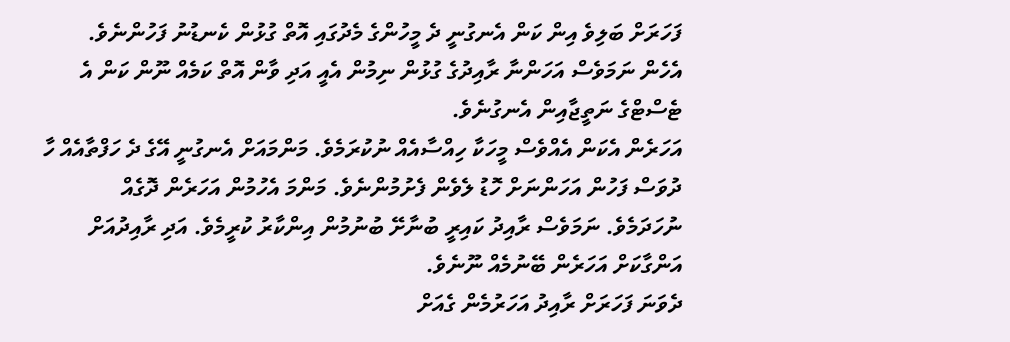ފަހަރަށް ބަލިވެ އިން ކަން އެނގުނީ ދެ މީހުންގެ މެދުގައި އޮތް ގުޅުން ކެނޑުނު ފަހުންނެވެ. އެހެން ނަމަވެސް އަހަންނާ ރާއިދުގެ ގުޅުން ނިމުން އެއީ އަދި ވާން އޮތް ކަމެއް ނޫން ކަން އެ ޓެސްޓްގެ ނަތީޖާއިން އެނގުނެވެ.
އަހަރެން އެކަން އެއްވެސް މީހަކާ ހިއްސާއެއް ނުކުރަމެވެ. މަންމައަށް އެނގުނީ އޭގެ ދެ ހަފްތާއެއް ހާ ދުވަސް ފަހުން އަހަންނަށް ހޮޑު ލެވެން ފެށުމުންނެވެ. މަންމަ އެހުމުން އަހަރެން ދޮގެއް ނުހަދަމެވެ. ނަމަވެސް ރާއިދު ކައިރީ ބުނާށޭ ބުނުމުން އިންކާރު ކުރީމެވެ. އަދި ރާއިދުއަށް އަންގާކަށް އަހަރެން ބޭނުމެއް ނޫނެވެ.
ދެވަނަ ފަހަރަށް ރާއިދު އަހަރުމެން ގެއަށް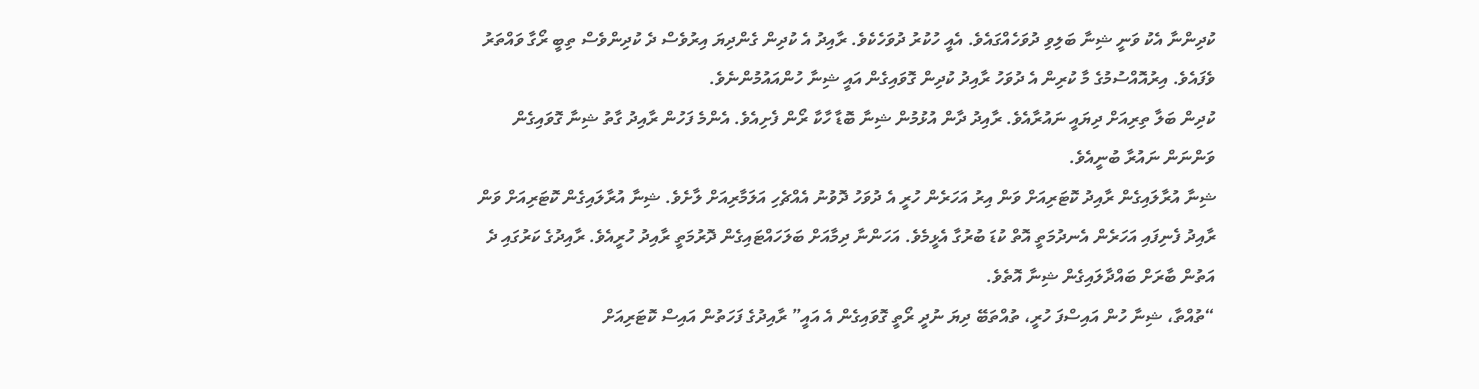ކުދިންނާ އެކު ވަނީ ޝިނާ ބަލިވި ދުވަހެއްގައެވެ. އެއީ ހުކުރު ދުވަހެކެވެ. ރާއިދު އެ ކުދިން ގެންދިޔަ އިރުވެސް ދެ ކުދިންވެސް ތިބީ ރޯގާ ވައްތަރު ވެފައެވެ. އިރުއޮއްސުމުގެ މާ ކުރިން އެ ދުވަހު ރާއިދު ކުދިން ގޮވައިގެން އައީ ޝިނާ ހުންއައުމުންނެވެ.
ކުދިން ބަލާ ތިރިއަށް ދިޔައީ ނައުރާއެވެ. ރާއިދު ދާން އުޅުމުން ޝިނާ ބޮޑާ ހާކާ ރޯން ފެށިއެވެ. އެންމެ ފަހުން ރާއިދު ގާތު ޝިނާ ގޮވައިގެން ވަންނަން ނައުރާ ބުނީއެވެ.
ޝިނާ އުރާލައިގެން ރާއިދު ކޮޓަރިއަށް ވަން އިރު އަހަރެން ހުރީ އެ ދުވަހު ދޮވުނު އެއްޗެހި އަލަމާރިއަށް ލާށެވެ. ޝިނާ އުރާލައިގެން ކޮޓަރިއަށް ވަން ރާއިދު ފެނިފައި އަހަރެން އެނދުމަތީ އޮތް ކުޑަ ބުރުގާ އެޅީމެވެ. އަހަންނާ ދިމާއަށް ބަލަހައްޓައިގެން ދޮރުމަތީ ރާއިދު ހުރީއެވެ. ރާއިދުގެ ކަރުގައި ދެ އަތުން ބާރަށް ބައްދާލައިގެން ޝިނާ އޮތެވެ.
“ތުއްތާ، ޝިނާ ހުން އައިސްފަ ހުރީ، ތުއްތަބޭ ދިޔަ ނުދީ ރޯތީ ގޮވައިގެން އެ އައީ” ރާއިދުގެ ފަހަތުން އައިސް ކޮޓަރިއަށް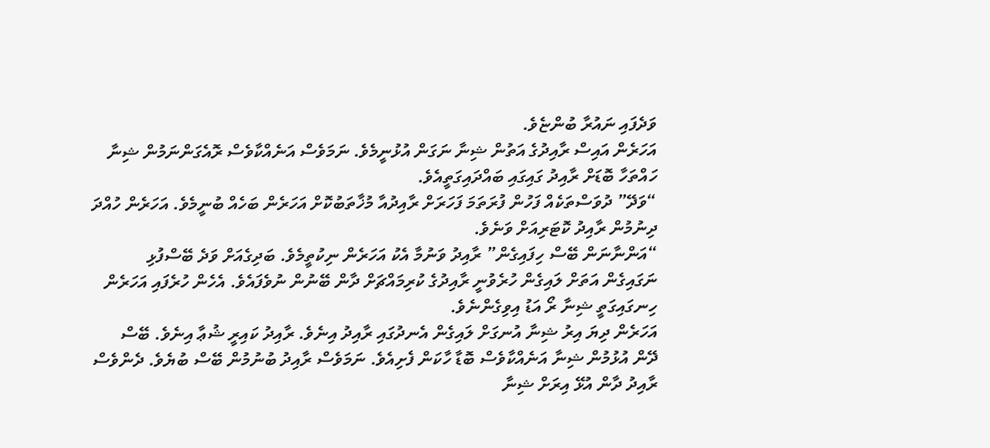ވަދެފައި ނައުރާ ބުންޏެވެ.
އަހަރެން އައިސް ރާއިދުގެ އަތުން ޝިނާ ނަގަން އުޅުނީމެވެ. ނަމަވެސް އަނެއްކާވެސް ރޮއެގަންނަމުން ޝިނާ ހައްތަހާ ބޮޑަށް ރާއިދު ގައިގައި ބައްދައިގަތީއެވެ.
“ވަދޭ” ދުވަސްތަކެއް ފަހުން ފުރަތަމަ ފަހަރަށް ރާއިދުއާ މުޚާތަބުކޮށް އަހަރެން ބަހެއް ބުނީމެވެ. އަހަރެން ހުއްދަ ދިނުމުން ރާއިދު ކޮޓަރިއަށް ވަނެވެ.
“އަންނާނަން ބޭސް ހިފައިގެން” ރާއިދު ވަނުމާ އެކު އަހަރެން ނިކުތީމެވެ. ބަދިގެއަށް ވަދެ ބޭސްފުޅި ނަގައިގެން އަތަށް ލައިގެން ހުރެވުނީ ރާއިދުގެ ކުރިމައްޗަށް ދާން ބޭނުން ނުވެފައެވެ. އެހެން ހުރެފައި އަހަރެން ހިނގައިގަތީ ޝިނާ ރޯ އަޑު އިވިގެންނެވެ.
އަހަރެން ދިޔަ އިރު ޝިނާ އުނގަށް ލައިގެން އެނދުގައި ރާއިދު އިނެވެ. ރާއިދު ކައިރީ ޝުޢާ އިނެވެ. ބޭސް ދޭން އުޅުމުން ޝިނާ އަނެއްކާވެސް ބޮޑާ ހާކަން ފެށިއެވެ. ނަމަވެސް ރާއިދު ބުނުމުން ބޭސް ބުޔެވެ. ދެންވެސް ރާއިދު ދާން އުޅޭ އިރަށް ޝިނާ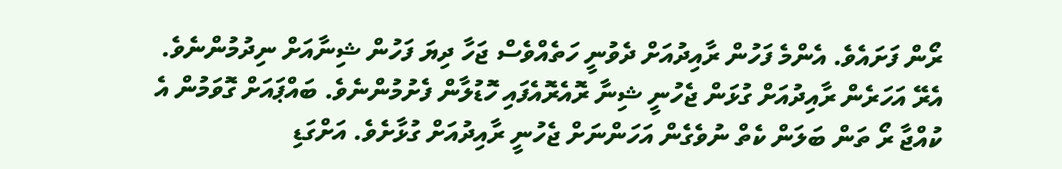ރޯން ފަށައެވެ. އެންމެ ފަހުން ރާއިދުއަށް ދެވުނީ ހަތެއްވެސް ޖަހާ ދިޔަ ފަހުން ޝިނާއަށް ނިދުމުންނެވެ.
އެރޭ އަހަރެން ރާއިދުއަށް ގުޅަން ޖެހުނީ ޝިނާ ރޮއެރޮއެފައި ހޮޑުލާން ފެށުމުންނެވެ. ބައްޕައަށް ގޮވަމުން އެ ކުއްޖާ ރޯ ތަން ބަލަން ކެތް ނުވެގެން އަހަންނަށް ޖެހުނީ ރާއިދުއަށް ގުޅާށެވެ. އަށްގަޑި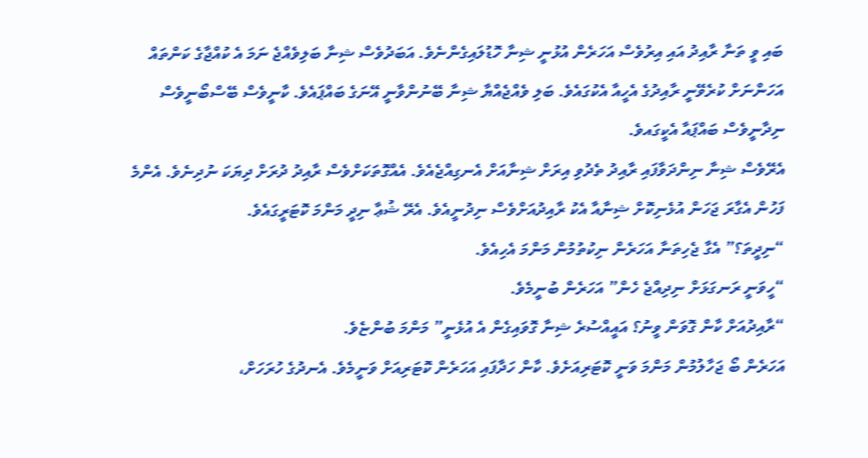ބައި ވީ ތަނާ ރާއިދު އައި އިރުވެސް އަހަރެން އުޅުނީ ޝިނާ ހޮޑުލައިގެންނެވެ. އަބަދުވެސް ޝިނާ ބަލިވެއްޖެ ނަމަ އެ ކުއްޖާގެ ކަންތައް އަހަންނަށް ކުރެވޭނީ ރާއިދުގެ އެހީއާ އެކުގައެވެ. ބަލި ވެއްޖެއްޔާ ޝިނާ ބޭނުންވާނީ އޭނަގެ ބައްޕައެވެ. ކާނީވެސް ބޭސްބޯނީވެސް ނިދާނީވެސް ބައްޕައާ އެކީގައވެ.
އެރޭވެސް ޝިނާ ނިންދަވާފައި ރާއިދު ތެދުވި އިރަށް ޝިނާއަށް އެނގިއްޖެއެވެ. އެއްގޮތަކަށްވެސް ރާއިދު ދުރަށް ދިޔަކަ ނުދިނެވެ. އެންމެ ފަހުން އެގާރަ ޖަހަން އުޅެނިކޮށް ޝިނާއާ އެކު ރާއިދުއަށްވެސް ނިދުނީއެވެ. އެރޭ ޝުޢާ ނިދީ މަންމަ ކޮޓަރީގައެވެ.
“ނިދީތަ؟” އެގާ ޖެހިތަނާ އަހަރެން ނިކުތުމުން މަންމަ އެހިއެވެ.
“ހީވަނީ ރަނގަޅަށް ނިދިއްޖެ ހެން” އަހަރެން ބުނީމެވެ.
“ރާއިދުއަށް ކާން ގޮވަން ވީނު؟ އައީއްސުރެ ޝިނާ ގޮވައިގެން އެ އުޅެނީ” މަންމަ ބުންޏެވެ.
އަހަރެން ބޯ ޖަހާލުމުން މަންމަ ވަނީ ކޮޓަރިއަށެވެ. ކާން ހަދާފައި އަހަރެން ކޮޓަރިއަށް ވަނީމެވެ. އެނދުގެ ހުރަހަށް،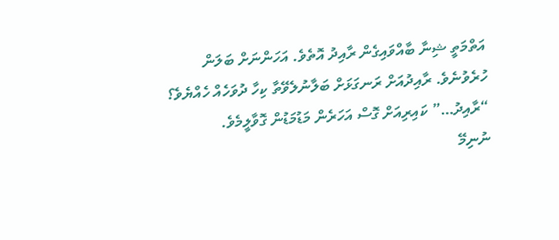އަތްމަތީ ޝިނާ ބާއްވައިގެން ރާއިދު އޮތެވެ. އަހަންނަށް ބަލަން ހުރެވުނެވެ. ރާއިދުއަށް ރަނގަޅަށް ބަލާނުލެވޭތާ ކިހާ ދުވަހެއް ހެއްޔެވެ؟
“ރާއިދު…” ކައިރިއަށް ގޮސް އަހަރެން މަޑުމަޑުން ގޮވާލީމެވެ.
ނުނިމޭ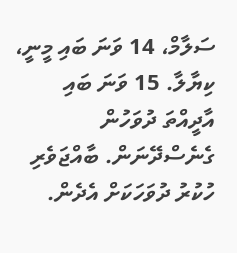ސަލާމް، 14 ވަނަ ބައި މީނީ، ކިޔާލާ. 15 ވަނަ ބައި އާދީއްތަ ދުވަހުން ގެނެސްދޭނަން. ބާއްޖަވެރި ހުކުރު ދުވަހަކަށް އެދެން.